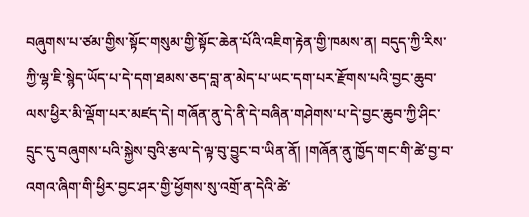བཞུགས་པ་ཙམ་གྱིས་སྟོང་གསུམ་གྱི་སྟོང་ཆེན་པོའི་འཇིག་རྟེན་གྱི་ཁམས་ན། བདུད་ཀྱི་རིས་ཀྱི་ལྷ་ཇི་སྙེད་ཡོད་པ་དེ་དག་ཐམས་ཅད་བླ་ན་མེད་པ་ཡང་དག་པར་རྫོགས་པའི་བྱང་ཆུབ་ལས་ཕྱིར་མི་ལྡོག་པར་མཛད་དེ། གཞོན་ནུ་དེ་ནི་དེ་བཞིན་གཤེགས་པ་དེ་བྱང་ཆུབ་ཀྱི་ཤིང་དྲུང་དུ་བཞུགས་པའི་སྐྱེས་བུའི་རྩལ་དེ་ལྟ་བུ་བྱུང་བ་ཡིན་ནོ། །གཞོན་ནུ་ཁྱོད་གང་གི་ཚེ་བྱ་བ་འགའ་ཞིག་གི་ཕྱིར་བྱང་ཤར་གྱི་ཕྱོགས་སུ་འགྲོ་ན་དེའི་ཚེ་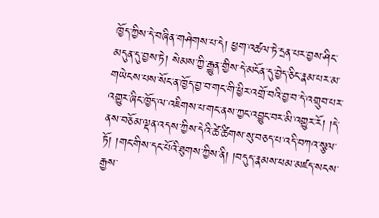ཁྱོད་ཀྱིས་དེ་བཞིན་གཤེགས་པ་དེ། ཕྱག་འཚལ་ཏེ་དྲན་པར་བྱས་ཤིང་མདུན་དུ་བྱས་ཏེ། སེམས་ཀྱི་རྒྱུན་གྱིས་དེ་མངོན་དུ་བྱེད་ཅིང་རྣམ་པར་མ་གཡེངས་པས་སོང་ན་ཁྱོད་བྱ་བ་གང་གི་ཕྱིར་འགྲོ་བའི་བྱ་བ་དེ་འགྲུབ་པར་འགྱུར་ཞིང་ཁྱོད་ལ་འཇིགས་པ་གང་ནས་ཀྱང་འབྱུང་བར་མི་འགྱུར་རོ། །དེ་ནས་བཅོམ་ལྡན་འདས་ཀྱིས་དེའི་ཚེ་ཚིགས་སུ་བཅད་པ་འདི་བཀའ་སྩལ་ཏོ། །གང་གིས་དང་པོའི་ཐུགས་ཀྱིས་ནི། །བདུད་རྣམས་ཕམ་མཛད་སངས་རྒྱས་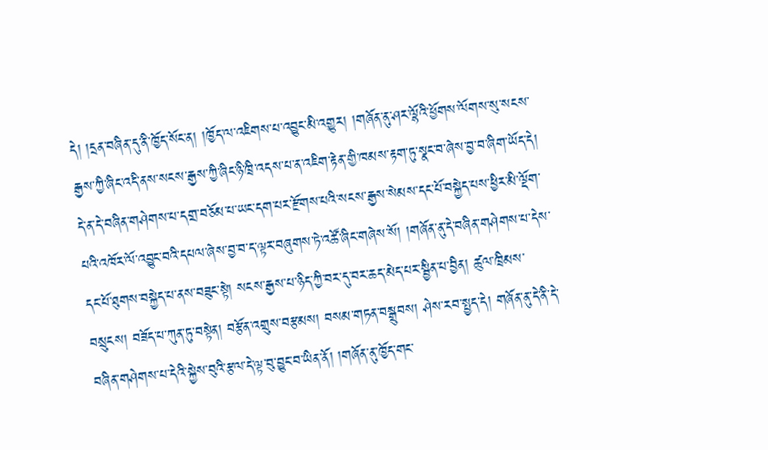དེ། །དྲན་བཞིན་དུ་ནི་ཁྱོད་སོང་ན། །ཁྱོད་ལ་འཇིགས་པ་འབྱུང་མི་འགྱུར། །གཞོན་ནུ་ཤར་ལྷོའི་ཕྱོགས་ལོགས་སུ་སངས་རྒྱས་ཀྱི་ཞིང་འདི་ནས་སངས་རྒྱས་ཀྱི་ཞིང་ཉི་ཁྲི་འདས་པ་ན་འཇིག་རྟེན་གྱི་ཁམས་རྟག་ཏུ་སྣང་བ་ཞེས་བྱ་བ་ཞིག་ཡོད་དེ། དེ་ན་དེ་བཞིན་གཤེགས་པ་དགྲ་བཅོམ་པ་ཡང་དག་པར་རྫོགས་པའི་སངས་རྒྱས་སེམས་དང་པོ་བསྐྱེད་པས་ཕྱིར་མི་ལྡོག་པའི་འཁོར་ལོ་འབྱུང་བའི་དཔལ་ཞེས་བྱ་བ་ད་ལྟར་བཞུགས་ཏེ་འཚོ་ཞིང་གཞེས་སོ། །གཞོན་ནུ་དེ་བཞིན་གཤེགས་པ་དེས་དང་པོ་ཐུགས་བསྐྱེད་པ་ནས་བཟུང་སྟེ། སངས་རྒྱས་པ་ཉིད་ཀྱི་བར་དུ་བར་ཆད་མེད་པར་སྦྱིན་པ་བྱིན། ཚུལ་ཁྲིམས་བསྲུངས། བཟོད་པ་ཀུན་ཏུ་བསྟེན། བརྩོན་འགྲུས་བརྩམས། བསམ་གཏན་བསྒྲུབས། ཤེས་རབ་སྤྱད་དེ། གཞོན་ནུ་དེ་ནི་དེ་བཞིན་གཤེགས་པ་དེའི་སྐྱེས་བུའི་རྩལ་དེ་ལྟ་བུ་བྱུང་བ་ཡིན་ནོ། །གཞོན་ནུ་ཁྱོད་གང་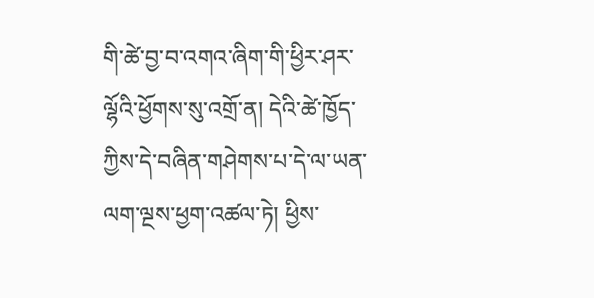གི་ཚེ་བྱ་བ་འགའ་ཞིག་གི་ཕྱིར་ཤར་ལྷོའི་ཕྱོགས་སུ་འགྲོ་ན། དེའི་ཚེ་ཁྱོད་ཀྱིས་དེ་བཞིན་གཤེགས་པ་དེ་ལ་ཡན་ལག་ལྔས་ཕྱག་འཚལ་ཏེ། ཕྱིས་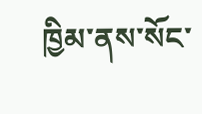ཁྱིམ་ནས་སོང་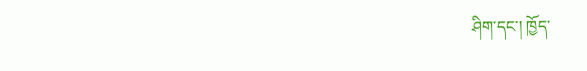ཤིག་དང་། ཁྱོད་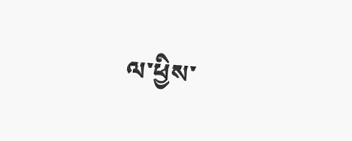ལ་ཕྱིས་